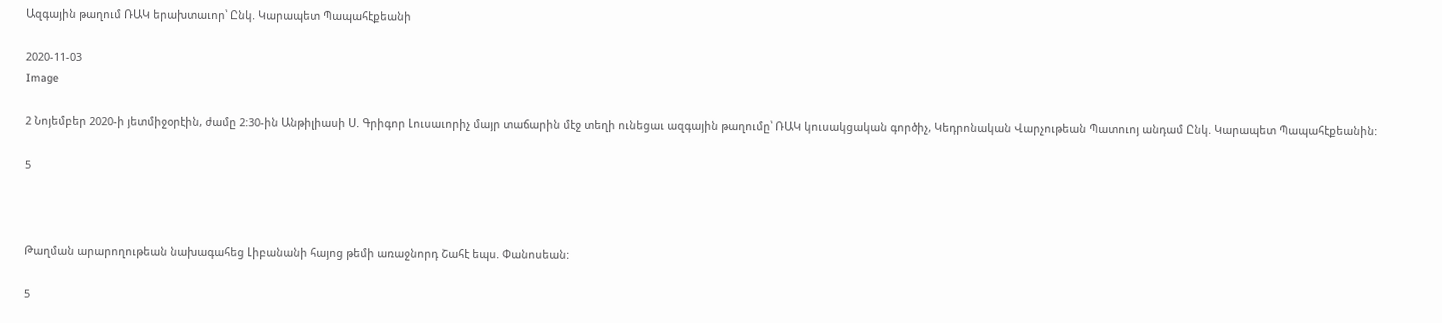Ազգային թաղում ՌԱԿ երախտաւոր՝ Ընկ. Կարապետ Պապահէքեանի

2020-11-03
Image

2 Նոյեմբեր 2020-ի յետմիջօրէին, ժամը 2:30-ին Անթիլիասի Ս. Գրիգոր Լուսաւորիչ մայր տաճարին մէջ տեղի ունեցաւ ազգային թաղումը՝ ՌԱԿ կուսակցական գործիչ, Կեդրոնական Վարչութեան Պատուոյ անդամ Ընկ. Կարապետ Պապահէքեանին:

5



Թաղման արարողութեան նախագահեց Լիբանանի հայոց թեմի առաջնորդ Շահէ եպս. Փանոսեան:

5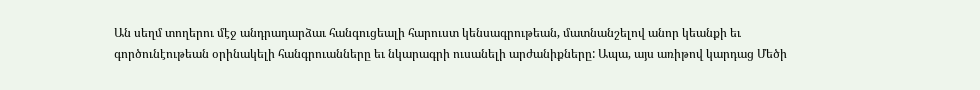Ան սեղմ տողերու մէջ անդրադարձաւ հանգուցեալի հարուստ կենսագրութեան, մատնանշելով անոր կեանքի եւ գործունէութեան օրինակելի հանգրուանները եւ նկարագրի ուսանելի արժանիքները: Ապա, այս առիթով կարդաց Մեծի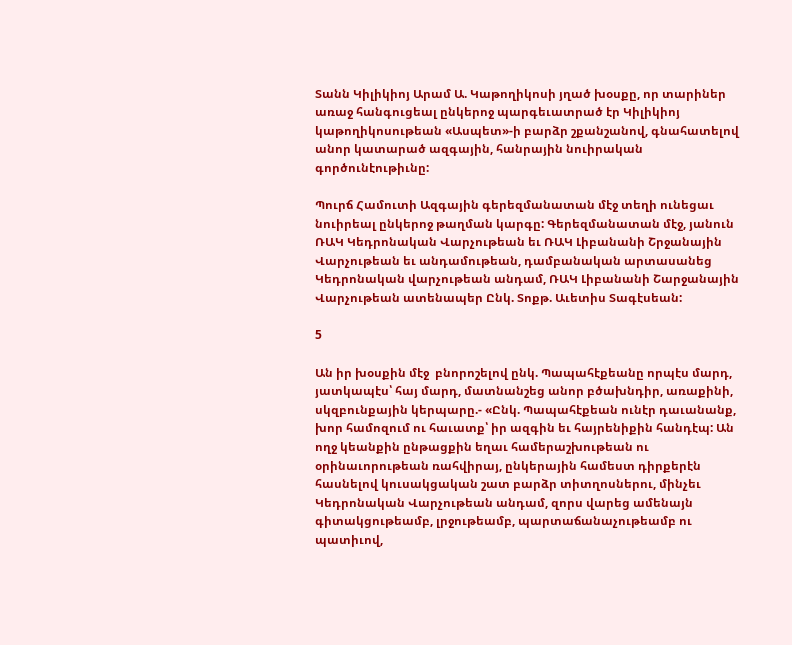Տանն Կիլիկիոյ Արամ Ա. Կաթողիկոսի յղած խօսքը, որ տարիներ առաջ հանգուցեալ ընկերոջ պարգեւատրած էր Կիլիկիոյ կաթողիկոսութեան «Ասպետ»-ի բարձր շքանշանով, գնահատելով անոր կատարած ազգային, հանրային նուիրական գործունէութիւնը:

Պուրճ Համուտի Ազգային գերեզմանատան մէջ տեղի ունեցաւ նուիրեալ ընկերոջ թաղման կարգը: Գերեզմանատան մէջ, յանուն ՌԱԿ Կեդրոնական Վարչութեան եւ ՌԱԿ Լիբանանի Շրջանային Վարչութեան եւ անդամութեան, դամբանական արտասանեց Կեդրոնական վարչութեան անդամ, ՌԱԿ Լիբանանի Շարջանային Վարչութեան ատենապեր Ընկ. Տոքթ. Աւետիս Տագէսեան:

5

Ան իր խօսքին մէջ  բնորոշելով ընկ. Պապահէքեանը որպէս մարդ, յատկապէս՝ հայ մարդ, մատնանշեց անոր բծախնդիր, առաքինի, սկզբունքային կերպարը.- «Ընկ. Պապահէքեան ունէր դաւանանք, խոր համոզում ու հաւատք՝ իր ազգին եւ հայրենիքին հանդէպ: Ան ողջ կեանքին ընթացքին եղաւ համերաշխութեան ու օրինաւորութեան ռահվիրայ, ընկերային համեստ դիրքերէն հասնելով կուսակցական շատ բարձր տիտղոսներու, մինչեւ Կեդրոնական Վարչութեան անդամ, զորս վարեց ամենայն գիտակցութեամբ, լրջութեամբ, պարտաճանաչութեամբ ու պատիւով,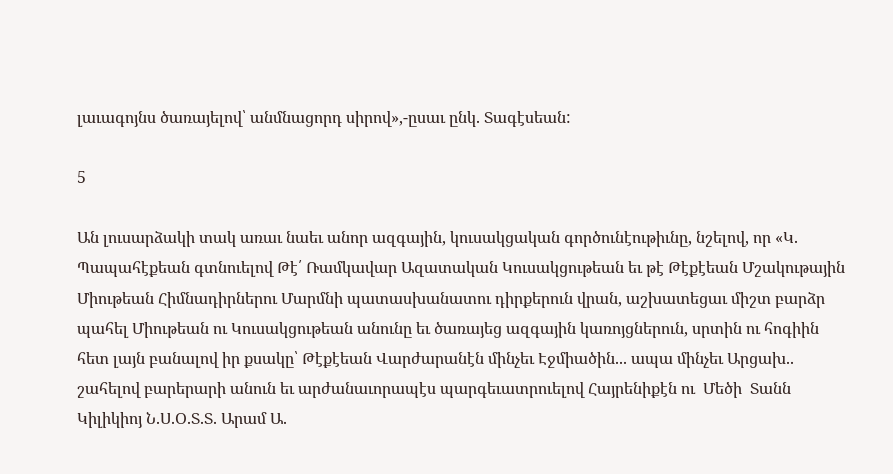լաւագոյնս ծառայելով՝ անմնացորդ սիրով»,-ըսաւ ընկ. Տագէսեան:

5

Ան լուսարձակի տակ առաւ նաեւ անոր ազգային, կուսակցական գործունէութիւնը, նշելով, որ «Կ. Պապահէքեան գտնուելով Թէ՛ Ռամկավար Ազատական Կուսակցութեան եւ թէ Թէքէեան Մշակութային Միութեան Հիմնադիրներու Մարմնի պատասխանատու դիրքերուն վրան, աշխատեցաւ միշտ բարձր պահել Միութեան ու Կուսակցութեան անունը եւ ծառայեց ազգային կառոյցներուն, սրտին ու հոգիին հետ լայն բանալով իր քսակը՝ Թէքէեան Վարժարանէն մինչեւ Էջմիածին... ապա մինչեւ Արցախ.. շահելով բարերարի անուն եւ արժանաւորապէս պարգեւատրուելով Հայրենիքէն ու  Մեծի  Տանն Կիլիկիոյ Ն.Ս.Օ.Տ.Տ. Արամ Ա.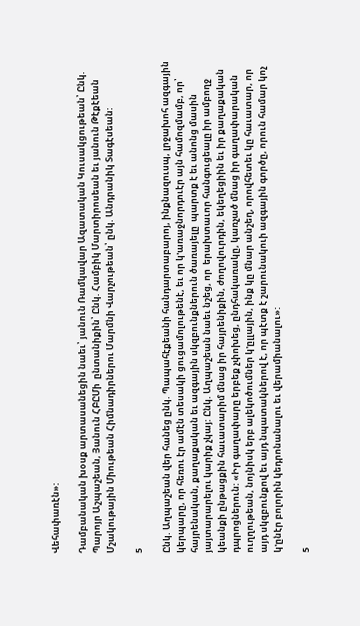Վեհափառէն»:

Դամբանական խօսք արտասանեցին նաեւ՝ յանուն Ռամկավար Ազատական Կուսակցութեան՝ Ընկ. Պարոյր Աշպաշեան, Յանուն ՀԲԸՄի  ընտանիքին՝ Ընկ. Համբիկ Մարտիրոսեան եւ յանուն Թէքէեան Մշակութային Միութեան Հիմնադիրներու Մարմնի Վարչութեան՝ ընկ. Անդրանիկ Տագէսեան:

5

Ընկ. Աղպաշեան վեր հանեց ընկ. Պապահէքեանի հանդարտաբարոյ, ինքնազուսպ, լրջախոհ ազգային կերպարը, որ հեռու էր ամէն տեսակի ցուցամոլութենէ, եւ որ կ'առաջնորդուէր այն համոզմամբ, որ՝ հայրենական, քաղաքական եւ ազգային սկզբունքներուն ծառայելը  պարտք է եւ անոնց մասին  յայտարարելու կարիք չկայ: Ընկ. Աղպաշեան նաեւ նշեց, որ  երախտաւոր հանգուցեալը իր ամբողջ կեանքի ընթացքին հաւատարիմ մնաց իր հայրենիքին, ժողովուրդին, եկեղեցիին եւ իր քաղաքական դպրոցներուն: «Իր գաղափարը երբեք չփոխեց, ընդհակառակը, կառչած մնաց իր գաղափարական ուղղութեան, նոյնիսկ երբ ալեկոծումներ կ'ըլլային, ինք կը մնար անշեղ, որովհետեւ կը հաւատար, որ այդ սկզբունքով եւ այդ նպատակներով է, որ պէտք է շարունակուի ազգային գործը, որուն համար կոչ կ'ընէր բոլորին կեդրոնանալու եւ վերամիանալու»:

5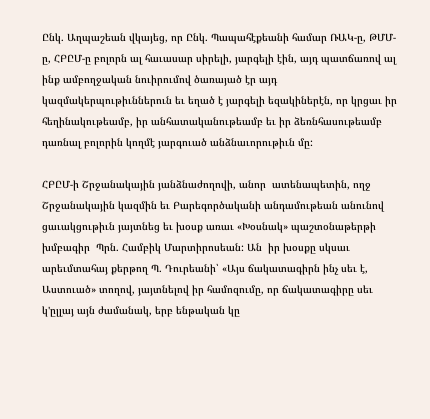Ընկ. Աղպաշեան վկայեց, որ Ընկ. Պապահէքեանի համար ՌԱԿ-ը, ԹՄՄ-ը, ՀԲԸՄ-ը բոլորն ալ հաւասար սիրելի, յարգելի էին, այդ պատճառով ալ ինք ամբողջական նուիրումով ծառայած էր այդ կազմակերպութիւններուն եւ եղած է յարգելի եզակիներէն, որ կրցաւ իր հեղինակութեամբ, իր անհատականութեամբ եւ իր ձեռնհասութեամբ դառնալ բոլորին կողմէ յարգուած անձնաւորութիւն մը:

ՀԲԸՄ-ի Շրջանակային յանձնաժողովի, անոր  ատենապետին, ողջ Շրջանակային կազմին եւ Բարեգործականի անդամութեան անունով ցաւակցութիւն յայտնեց եւ խօսք առաւ «Խօսնակ» պաշտօնաթերթի խմբագիր  Պրն. Համբիկ Մարտիրոսեան: Ան  իր խօսքը սկսաւ արեւմտահայ քերթող Պ. Դուրեանի՝ «Այս ճակատագիրն ինչ սեւ է, Աստուած» տողով, յայտնելով իր համոզումը, որ ճակատագիրը սեւ կ'ըլլայ այն ժամանակ, երբ ենթական կը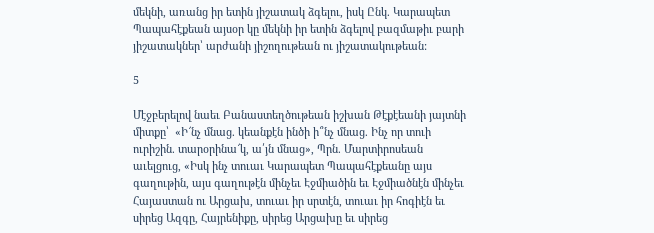մեկնի, առանց իր ետին յիշատակ ձգելու, իսկ Ընկ. Կարապետ Պապահէքեան այսօր կը մեկնի իր ետին ձգելով բազմաթիւ բարի  յիշատակներ՝ արժանի յիշողութեան ու յիշատակութեան:

5

Մէջբերելով նաեւ Բանաստեղծութեան իշխան Թէքէեանի յայտնի միտքը՝  «Ի՜նչ մնաց. կեանքէն ինծի ի՞նչ մնաց. Ինչ որ տուի ուրիշին. տարօրինա՜կ, ա՛յն մնաց», Պրն. Մարտիրոսեան աւելցուց, «Իսկ ինչ տուաւ Կարապետ Պապահէքեանը այս գաղութին, այս գաղութէն մինչեւ Էջմիածին եւ Էջմիածնէն մինչեւ Հայաստան ու Արցախ, տուաւ իր սրտէն, տուաւ իր հոգիէն եւ սիրեց Ազգը, Հայրենիքը, սիրեց Արցախը եւ սիրեց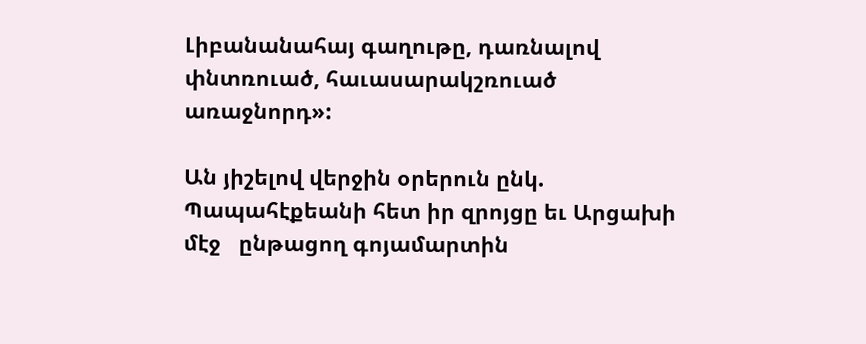Լիբանանահայ գաղութը, դառնալով փնտռուած, հաւասարակշռուած առաջնորդ»:

Ան յիշելով վերջին օրերուն ընկ. Պապահէքեանի հետ իր զրոյցը եւ Արցախի  մէջ   ընթացող գոյամարտին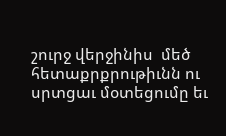շուրջ վերջինիս  մեծ  հետաքրքրութիւնն ու սրտցաւ մօտեցումը եւ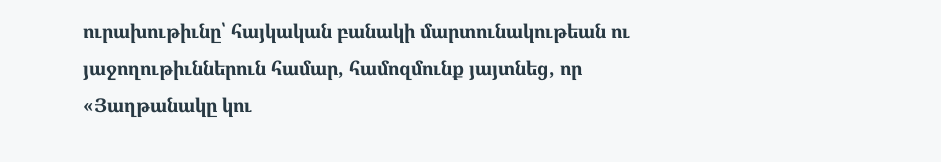ուրախութիւնը՝ հայկական բանակի մարտունակութեան ու յաջողութիւններուն համար, համոզմունք յայտնեց, որ «Յաղթանակը կու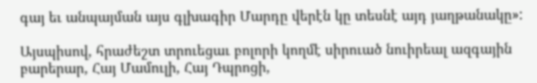գայ եւ անպայման այս գլխագիր Մարդը վերէն կը տեսնէ այդ յաղթանակը»:

Այսպիսով, հրաժեշտ տրուեցաւ բոլորի կողմէ սիրուած նուիրեալ ազգային բարերար, Հայ Մամուլի, Հայ Դպրոցի,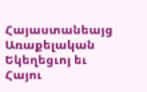Հայաստանեայց Առաքելական Եկեղեցւոյ եւ Հայու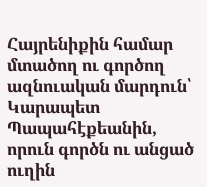Հայրենիքին համար մտածող ու գործող ազնուական մարդուն՝ Կարապետ Պապահէքեանին, որուն գործն ու անցած ուղին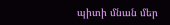պիտի մնան մեր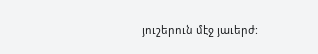յուշերուն մէջ յաւերժ: